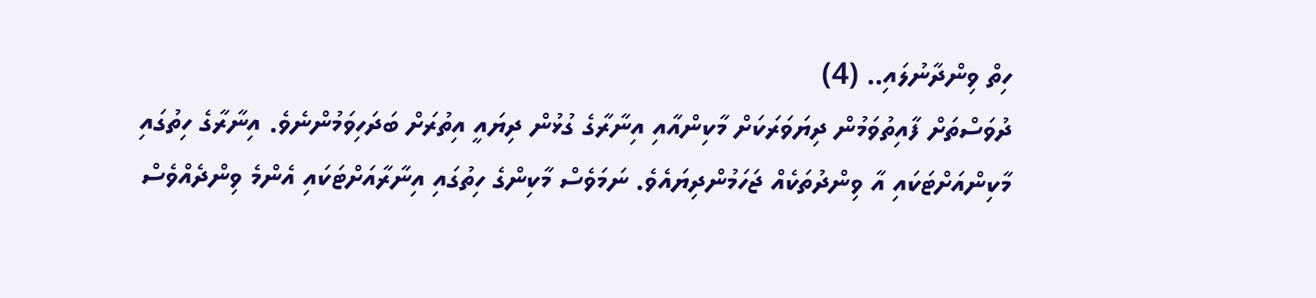ހިތް ވިންދާނުލައި.. (4)
ދުވަސްތަށް ފާއިތުވަމުން ދިޔަވަރަކަށް މާކިންއާއި އިނާރާގެ ގުޅުން ދިޔައީ އިތުރަށް ބަދަހިވަމުންނެވެ. އިނާރާގެ ހިތުގައި މާކިންއަށްޓަކައި އާ ވިންދުތަކެއް ޖަހަމުންދިޔައެވެ. ނަމަވެސް މާކިންގެ ހިތުގައި އިނާރާއަށްޓަކައި އެންމެ ވިންދެއްވެސް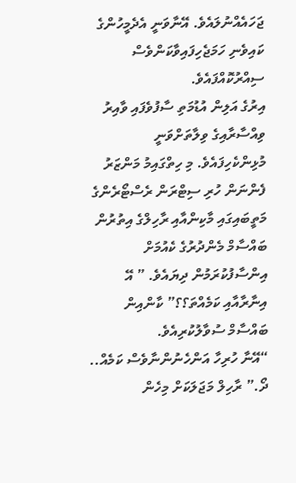ޖަހައެއްނުލައެވެ. އޭނާވަނީ އެދެމީހުންގެ ކައިވެނި ހަމަޖެހިފައިވާކަންވެސް ސިއްރުކޮއްފައެވެ.
އިރުގެ އަލިން އުޑުމަތި ސާފުވެފައި ވާއިރު ވިއްސާރާއިގެ ވިލާތަށްވަނީ މުޅިންކެހިފައެވެ. މި ހިތްގައިމު މަންޒަރު ފެންނަން ހުރި ސިޓްރަން ރެސްޓޯރެންގެ މަތީބައިގައި މާކިންއާއި ރާހިލްގެ އިތުރުން ބައްސާމް މެންދުރުގެ ކެއުމަށް އިންސާފުކުރަމުން ދިޔައެވެ. ” އޭ އިނާރާއާއި ކަމެއްތަ؟؟” ކާންއިން ބައްސާމް ސުވާލުކުރިއެވެ.
“އޭނާ ހުރިހާ އަންހެނުންނާވެސް ކަމެއް.. ދޯ.” ރާހިލް މަޖަލަކަށް މިހެން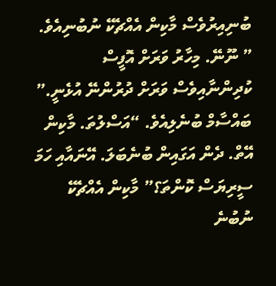ބުނިއިރުވެސް މާކިން އެއްޗެކޭ ނުބުނިއެވެ. ” ނޫނޭ. މިހާރު ވަރަށް އޮފީސް ކުދިންނާއިވެސް ވަރަށް ދުރުންނޭ އުޅެނީ.” ބައްސާމް ބުނެލިއެވެ. “އަސްލުތަ. މާކިން އޭތް. ދެން އަގައިން ބުނެބަލަ. އޭނައާއި ހަމަ ސީރިޔަސް ކޮންތަ؟” މާކިން އެއްޗެކޭ ނުބުނެ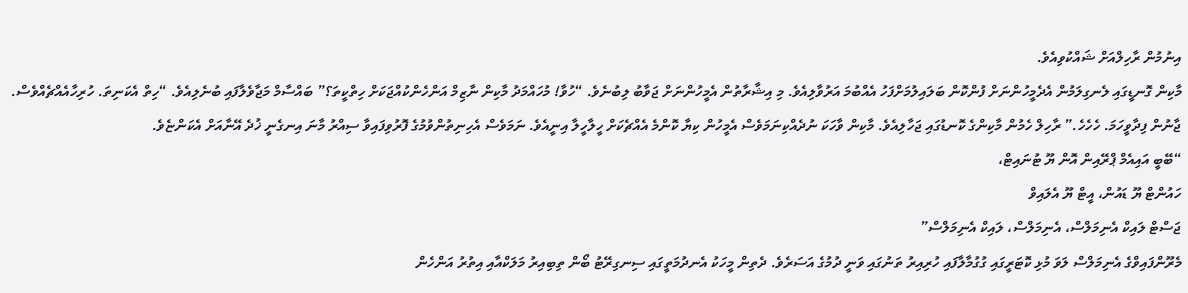އިނުމުން ރާހިލްއަށް ޝައްކުވިއެވެ.
މާކިން ގޮނޑީގައި ލެނގިލަމުން އެދެމީހުންނަށް ފުންކޮން ބަލައިލުމަށްފަހު އެއްބުމަ އަރުވާލިއެވެ. މި އިޝާރާތުން އެމީހުންނަށް ޖަވާބު ލިބުނެވެ. “ހުވާ! މުހައްމަދު މާކިން ނާޒިމް އަންހެންކުއްޖަކަށް ހިތްކީތަ؟” ބައްސާމް މަޖާވެލާފައި ބުނެލިއެވެ. “ހިތް އެކަނިތަ. ހުރިހާއެއްޗެއްވެސް. ޖާނުން ފިދާވީހަމަ. ހެހެހެ.” ރާހިލް ހެމުން މާކިންގެ ކޮނޑުގައި ޖަހާލިއެވެ. މާކިން ވާހަކަ ނުދެއްކިނަމަވެސް އެމީހުން ކިޔާ ކޮންމެ އެއްޗެކަށް ހީލާހީލާ އިނީއެވެ. ނަމަވެސް އެހިނިތުންވުމުގެ ފޮރުވިފައިވާ ސިއްރު މާނަ އިނގެނީ ޚުދެ އޭނާއަށް އެކަންޏެވެ.
“ބޭބީ އައިއެމް ޕްރޭއިން އޮން ޔޫ ޓުނައިޓް،
ހައުންޓް ޔޫ ޑައުން، އީޓް ޔޫ އެލައިވް
ޖަސްޓް ލައިކް އެނިމަލްސް، އެނިމަލްސް، ލައިކް އެނިމަލްސް”
މެރޫންފައިވްގެ އެނިމަލްސް ލަވަ މުޅި ކޮޓަރީގައި ގުގުމާލާފައި ހުރިއިރު ތަނުގައި ވަނީ ދުމުގެ އަސަރެވެ. ދެތިން މީހަކު އެނދުމަތީގައި ސިނގިރޭޓު ބޯން ތިބިއިރު މަލަކްއާއި އިތުރު އަންހެން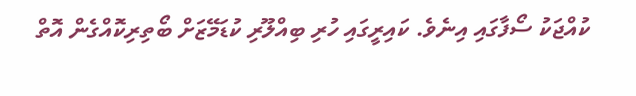ކުއްޖަކު ސޯފާގައި އިނެވެ. ކައިރީގައި ހުރި ބިއްލޫރި ކުޑަމޭޒަށް ބޯތިރިކޮއްގެން އޮތް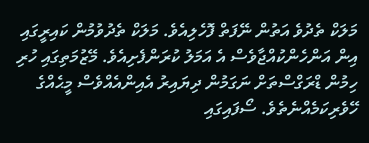މަލަކް ތެދުވެ އަތުން ނޭފަތް ފޮހެލިއެވެ. މަލަކް ތެދުވުމުން ކައިރީގައި އިން އަންހެންކުއްޖާވެސް އެ އަމަލު ކުރަންފެށިއެވެ. މޭޒުމަތިގައި ހުރި ހިމުން ޑްރަގްސްތަށް ނަގަމުން ދިޔައިރު އެއިންއެއްވެސް މީޙެއްގެ ހޭވެރިކަމެއްނެތެވެ. ސޯފައިގައި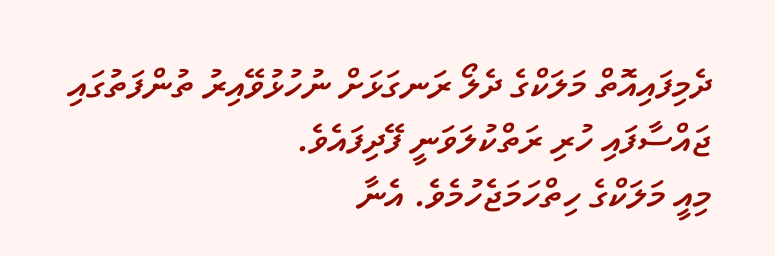ދެމިފައިއޮތް މަލަކްގެ ދެލޯ ރަނގަޅަށް ނުހުޅުވޭއިރު ތުންފަތުގައި ޖައްސާފައި ހުރި ރަތްކުލަވަނީ ފޭދިފައެވެ.
މިއީ މަލަކްގެ ހިތްހަމަޖެހުމެވެ. އެނާ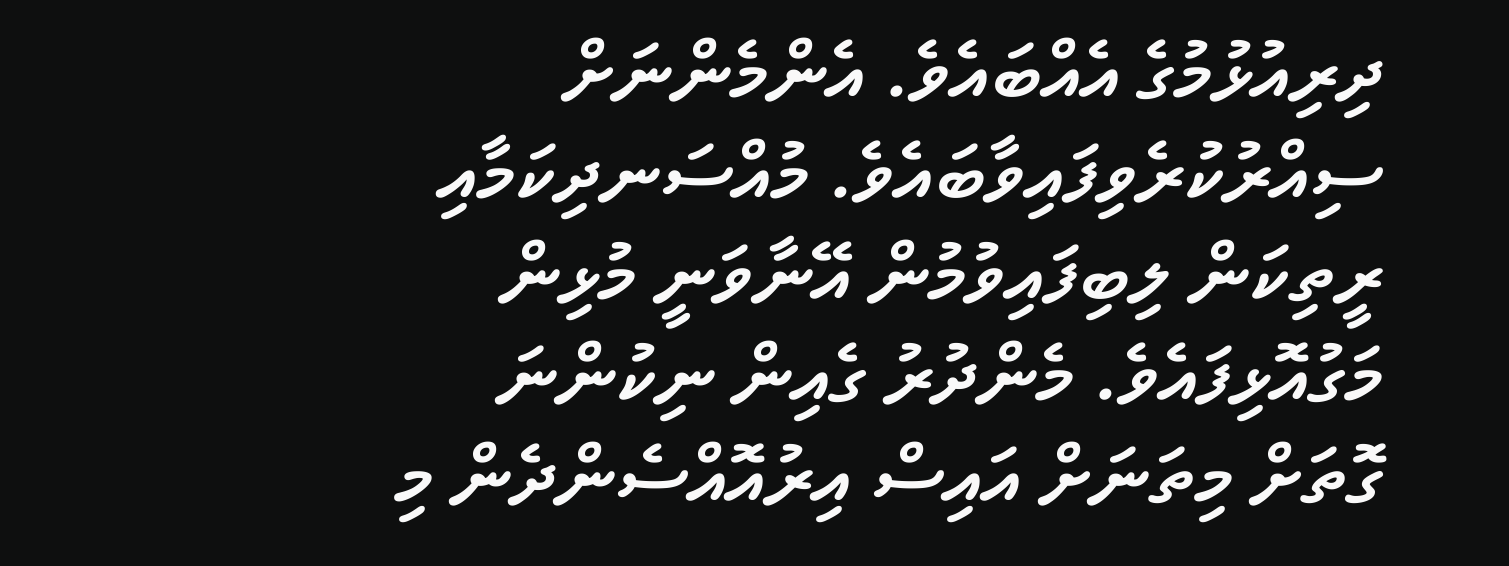ދިރިއުޅުމުގެ އެއްބައެވެ. އެންމެންނަށް ސިއްރުކުރެވިފައިވާބައެވެ. މުއްސަނދިކަމާއި ރީތިކަން ލިބިފައިވުމުން އޭނާވަނީ މުޅިން މަގުއޮޅިފައެވެ. މެންދުރު ގެއިން ނިކުންނަ ގޮތަށް މިތަނަށް އައިސް އިރުއޮއްސެންދެން މި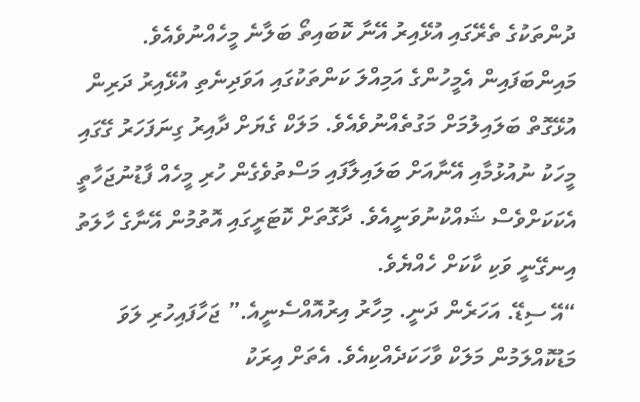ދުންތަކުގެ ތެރޭގައި އުޅޭއިރު އޭނާ ކޮބައިތޯ ބަލާނެ މީހެއްނުވެއެވެ.
މައިންބަފައިން އެމީހުންގެ އަމިއްލަ ކަންތަކުގައި އަވަދިނެތި އުޅޭއިރު ދަރިން އުޅޭގޮތް ބަލައިލުމަށް މަގުތެއްނުވެއެވެ. މަލަކް ގެޔަށް ދާއިރު ގިނަފަހަރު ގޭގައި މީހަކު ނުއުޅުމާއި އޭނާއަށް ބަލައިލާފައި މަސްތުވެގެން ހުރި މީހެއް ފާޑުނުޖަހާތީ އެކަކަށްވެސް ޝައްކުނުވަނީއެވެ. ދާގޮތަށް ކޮޓަރީގައި އޮތުމުން އޭނާގެ ހާލަތު އިނގޭނީ ވަކި ކާކަށް ހެއްޔެވެ.
“އޭ ސިޑޭ. އަހަރެން ދަނީ. މިހާރު އިރުއޮއްސެނީއެ.” ޖަހާފައިހުރި ލަވަ މަޑުކޮއްލަމުން މަލަކް ވާހަކަދެއްކިއެވެ. އެތަށް އިރަކު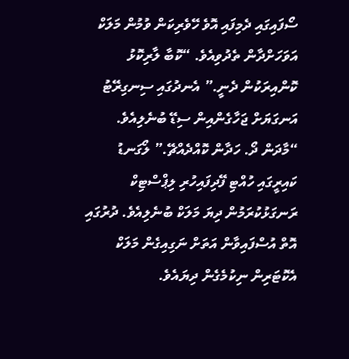ސޯފައިގައި ދެމިފައި އޮވެ ހޭވެރިކަން ވުމުން މަލަކް އަވަހަށްދާން ތެދުވިއެވެ. “ކޮބާ ލާރިކޮޅު ކޮންއިރަކުން ދެނީ.” އެނދުގައި ސިނގިރޭޓު އަނގަޔަށް ޖަހާގެންއިން ސިޑޭ ބުނެލިއެވެ.
“މާދަން ދޯ. ހަދާން ކޮއްދެއްޗޭ.” ލޯގަނޑު ކައިރީގައި ހުއްޓި ފޭދިފައިހުރި ލިޕްސްޓިކް ރަނގަޅުކުރަމުން ދިޔަ މަލަކް ބުނެލިއެވެ. ދުރުގައި އޮތް އުސްފައިވާން އަތަށް ނަގިއިގެން މަލަކް އެކޮޓަރިން ނިކުމެގެން ދިޔައެވެ.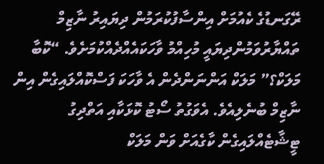ރޭގަނޑުގެ ކެއުމަށް އިންސާފުކުރަމުން ދިޔައިރު ނާޒިމް ތައްޔާރުވަމުންދިޔައީ މުހިއްމު ވާހަކައެއްދެއްކުމަށެވެ. “ކޮބާ މަލަކް؟” މަލަކް އަންނަންދެން އެ ވާހަކަ ފަސްކޮއްލައިގެން އިން ނާޒިމް ބުނެލިއެވެ. އެވަގުތު ސޯޓު ކޮޅަކާއި އަތްދިގު ޓީޝާޓެއްލައިގެން ކާގެއަށް ވަން މަލަކް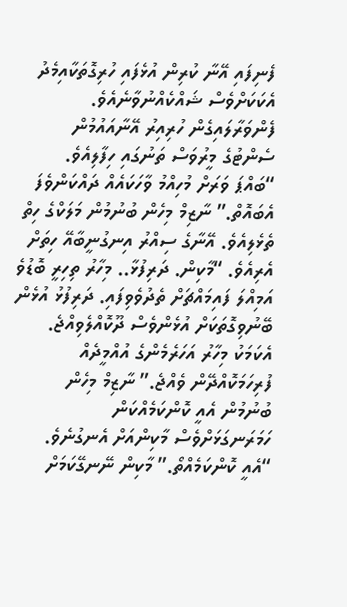ފެނިފައި އޭނާ ކުރިން އުޅެފައި ހުރިގޮތަކާއިމެދު އެކަކަށްވެސް ޝައްކެއްނުވާނެއެވެ. ފެންވަރާލައިގެން ހުރިއިރު އޭނާއައުމުން ސެންޓުގެ މީރުވަސް ތަނުގައި ހިފާލިއެވެ.
“ބައްޕަ ވަރަށް މުހިއްމު ވާހަކައެއް ދައްކަންވެފަ އެބައޮތް.” ނާޒިމް މިހެން ބުނުމުން މަލަކްގެ ހިތް ތެޅެލިއެވެ. އޭނާގެ ސިއްރު އިނގުނީބާއޭ ހިތަށް އެރިއެވެ. “މާކިން. ދަރިފުޅާ.. މިހާރު ތިހިރީ ބޮޑުވެ އަމިއްލަ ފައިމައްޗަށް ތެދުވެވިފައި. ދަރިފުޅު އުޅެން ބޭނުވިގޮތަކަށް އުޅެންވެސް ދޫކޮއްލެވިއްޖެ. އެކަމަކު މިހާރު އަހަރެމެންގެ އުއްމީދެއް ފުރިހަމަކޮއްދޭން ވެއްޖެ.” ނާޒިމް މިހެން ބުނުމުން އެއީ ކޮންކަމެއްކަން ހަމަރަނގަޅަށްވެސް މާކިންއަށް އެނގުނެވެ.
“އެއީ ކޮންކަމެއްތޯ.” މާކިން ނޭނގޭކަމަށް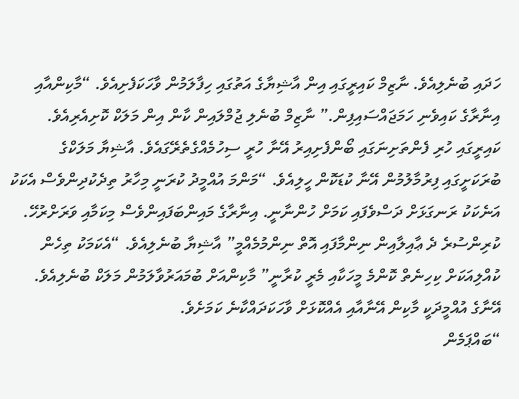ހަދައި ބުނެލިއެވެ. ނާޒިމް ކައިރީގައި އިން އާޝިޔާގެ އަތުގައި ހިފާލަމުން ވާހަކަފެށިއެވެ. “މާކިންއާއި އިނާރާގެ ކައިވެނި ހަމަޖައްސައިފިން.” ނާޒިމް ބުނެލި ޖުމްލައިން ކާން އިން މަލަކް ކޮށިއެރިއެވެ. ކައިރީގައި ހުރި ފެންތަށިނަގައި ބޯންފެށިއިރު އޭނާ ހުރީ ސިހުމެއްގެތެރޭގައެވެ. އާޝިޔާ މަލަކްގެ ބުރަކަށީގައި ފިރުމާލުމުން އޭނާ ކުޑަކޮން ހީލިއެވެ. “މަންމަ އުއްމީދު ކުރަނީ މިހާރު ތިދެކުދިންވެސް އެކަކު އަނެކަކު ރަނގަޅަށް ދަސްވެފައި ކަމަށް ހުންނާނީ. އިނާރާގެ މައިންބަފައިންވެސް މިކަމާއި ވަރަށްރުހޭ. ކުރިންސުރެ ދެ ޢާއިލާއިން ނިންމާފައި އޮތް ނިންމުމެއްމީ” އާޝިޔާ ބުނެލިއެވެ. “އެކަމަކު ތިހެން ކުއްލިއަކަށް ކިހިނެތް ކޮންމެ މީހަކާއި މެރީ ކުރާނީ” މާކިންއަށް ބުމައަރުވާލަމުން މަލަކް ބުނެލިއެވެ. އޭނާގެ އުއްމީދަކީ މާކިން އޭނާއާއި އެއްކޮޅަށް ވާހަކަދައްކާނެ ކަމަށެވެ.
“ބައްޕަމެން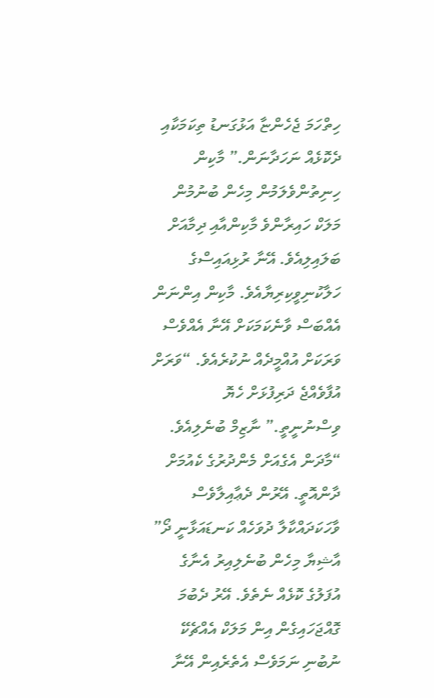ހިތްހަމަ ޖެހެންޏާ އަޅުގަނޑު ތިކަމަކާއި ދެކޮޅެއް ނަހަދާނަން.” މާކިން ހިނިތުންވެލަމުން މިހެން ބުނުމުން މަލަކް ހައިރާންވެ މާކިންއާއި ދިމާއަށް ބަލައިލިއެވެ. އޭނާ ރުޅިއައިސްގެ ހަލާކުނިވީކިރިޔާއެވެ. މާކިން އިންނަން އެއްބަސް ވާނެކަމަކަށް އޭނާ އެއްވެސް ވަރަކަށް އުއްމީދެއް ނުކުރެއެވެ. “ވަރަށް އުފާވެއްޖެ ދަރިފުޅަށް ހެޔޮ ވިސްނުނީތީ.” ނާޒިމް ބުނެލިއެވެ.
“މާދަން އެގެއަށް މެންދުރުގެ ކެއުމަށް ދާންއޮތީ. އޭރުން ދެޢާއިލާވެސް ވާހަކަދައްކާލާ ދުވަހެއް ކަނޑައަޅާނީ ދޯ” އާޝިޔާ މިހެން ބުނެލިއިރު އެނާގެ އުފަލުގެ ކޮޅެއް ނެތެވެ. އޭރު ދެބުމަ ގޮއްޖަހައިގެން އިން މަލަކް އެއްޗެކޭ ނުބުނި ނަމަވެސް އެތެރެއިން އޭނާ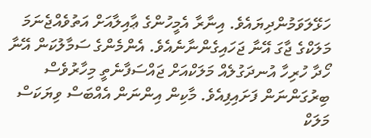ހަޅޭލަވަމުންދިޔައެވެ. އިނާރާ އެމީހުންގެ ޢާއިލާއަށް އަތުވެއްޖެނަމަ މަލަކްގެ ޖާގަ އޭނާ ޖަހައިގެންނާނެއެވެ. އެންމެންގެ ސަމާލުކަން އޭނާ ހޯދާ ހުރިހާ އުނދަގުލެއް މަލަކްއަށް ޖައްސަފާނެތީ މިހާރުވެސް ބިރުގަންނަން ފަށައިފިއެވެ. މާކިން އިންނަން އެއްބަސް ވިޔަކަސް މަލަކް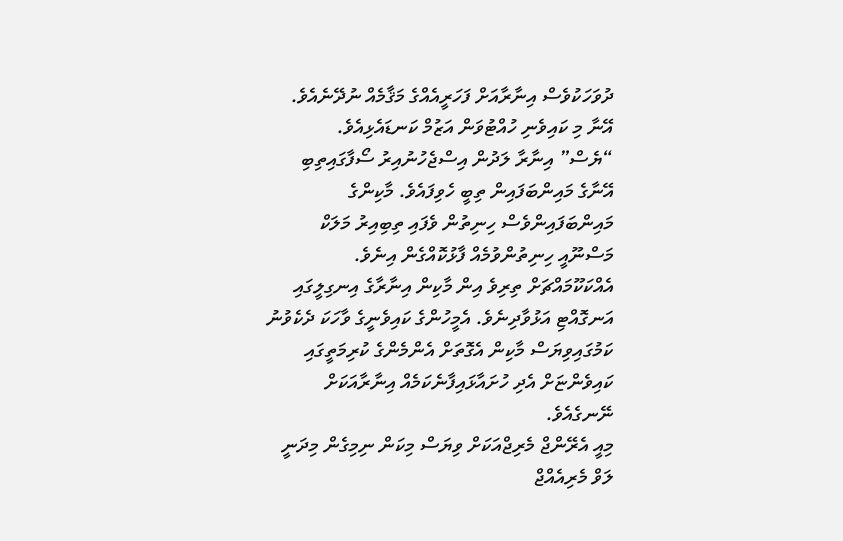ދުވަހަކުވެސް އިނާރާއަށް ފަހަރީއެއްގެ މަޤާމެއް ނުދޭނެއެވެ. އޭނާ މި ކައިވެނި ހުއްޓުވަން އަޒުމް ކަނޑައެޅިއެވެ.
“ޔެސް” އިނާރާ ލަދުން އިސްޖެހުނުއިރު ސޯފާގައިތިބި އޭނާގެ މައިންބަފައިން ތިބީ ހެވިފައެވެ. މާކިންގެ މައިންބަފައިންވެސް ހިނިތުން ވެފައި ތިބިއިރު މަލަކް މަސްނޫއީ ހިނިތުންވުމެއް ފާޅުކޮއްގެން އިނެވެ. އެއްކަކޫމައްޗަށް ތިރިވެ އިން މާކިން އިނާރާގެ އިނގިލީގައި އަނގޮއްޓި އަޅުވާދިނެވެ. އެމީހުންގެ ކައިވެނީގެ ވާހަކަ ދެކެވުނު ކަމުގައިވިޔަސް މާކިން އެގޮތަށް އެންމެންގެ ކުރިމަތީގައި ކައިވެންޏަށް އެދި ހުށައާޅައިފާނެކަމެއް އިނާރާއަކަށް ނޭނގެއެވެ.
މިއީ އެރޭންޖް މެރިޖްއަކަށް ވިޔަސް މިކަން ނިމިގެން މިދަނީ ލަވް މެރިއެއްޖް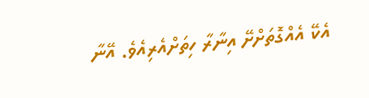އެކޭ އެއްގޮތަށްށޭ އިނާރާ ހިތަށްއެރިއެވެ. އޭނާ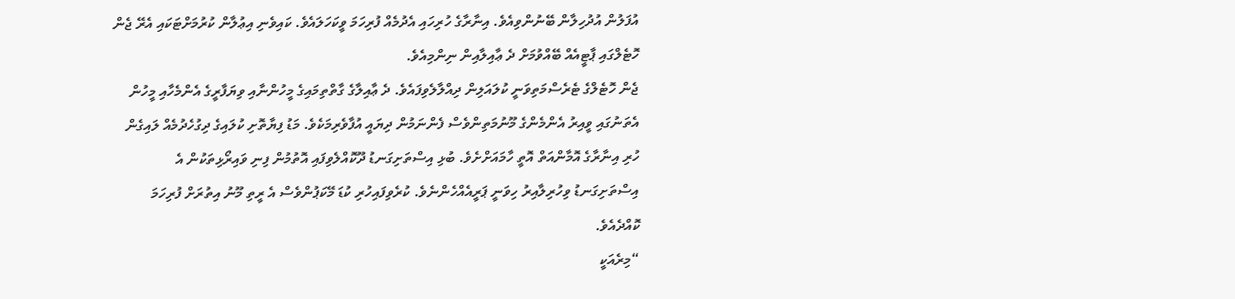އުފަލުން އުދުހިލާން ބޭނުންވިއެވެ. އިނާރާގެ ހުރިހައި އެދުމެއް ފުރިހަމަ ވީކަހަލައެވެ. ކައިވެނި އިޢުލާން ކުރުމަށްޓަކައި އެރޭ ޖެން ހޮޓެލްގައި ޕާޓީއެއް ބޭއްވުމަށް ދެ ޢާއިލާއިން ނިންމިއެވެ.
ޖެން ހޮޓެލްގެ ޓެރެސްމަތިވަނީ ކުލައަލިން ދިއްލާލެވިފައެވެ. ދެ ޢާއިލާގެ ގާތްތިމައިގެ މީހުންނާއި ވިޔަފާރީގެ އެންމެހާއި މީހުން އެތަނުގައި ވީއިރު އެންމެންގެ މޫނުމަތިންވެސް ފެންނަމުން ދިޔައީ އުފާވެރިމަކެވެ. މަޑު ފިޔާތޮށި ކުލައިގެ ދިގުހެދުމެއް ލައިގެން ހުރި އިނާރާގެ އޮމާންއަތް އޮތީ ހާމައަށްށެވެ. ބުޅި އިސްތަށިގަނޑު ދޫކޮއްލެވިފައި އޮތުމުން ފިނި ވައިރޯޅިތަކުން އެ އިސްތަށިގަނޑު ވިހުރިލާއިރު ހިވަނީ ޕަރީއެއްހެންނެވެ. ކުރެވިފައިހުރި ކުޑަ މޭކަޕުންވެސް އެ ރީތި މޫނު އިތުރަށް ފުރިހަމަ ކޮއްދެއެވެ.
“މިރެއަކީ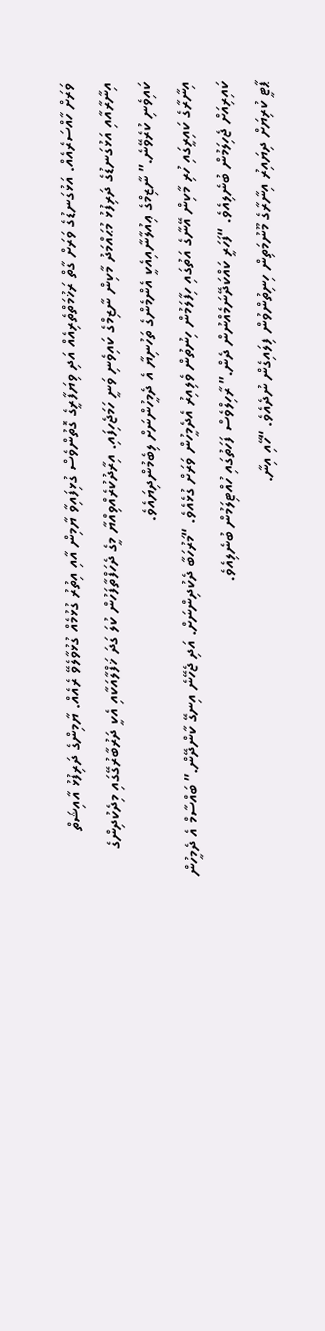ވަރަށް ހާއްސަރެއެއް. އަޅުގަނޑުގެ ވަރަށް ގާތް ރަޚުމަތްތެރިއެއް އަދި ވިޔަފާރީގެ ގޮތުންވެސް ގުޅިފައިވާ ޔާމިން އާއި އިތުރު ގުޅުމެއް ގުޅުވާލެވޭ ރެއެއް. ޔާމިންގެ ދަރިފުޅު އާއިޝަތް އިނާރާއާއި އަޅުގަނޑުގެ ދަރިފުޅު މުޙައްމަދު މާކިން ނާޒިމްގެ ކައިވެނި ވަނީ ހަމަޖެހިފައި. އިރާދުކުރެއްވިއްޔާ މީގެ ދެހަފްތާފަހުން ކުލަ ގަދަ ޚަފްލާއަކާއި އެކީ ދަރުބާރުގޭގައި މިދެކުދިންގެ ކައިވެނި ކުރެވޭނެ.” ނާޒިމްގެ ޢިއުލާނާއިއެކީ އެންމެންގެ ތަހުނިޔާ އެ ދެމީހުންނަށް ލިބެމުންދިޔައެވެ.
އިނާރާގެ ކައިރީގައި ހުރި މާކިން އޭނާގެ އަތުގައި ހިފާލަމުން ހިނުތުން ވެލިއިރު އެދެމީހުން ވަރަށް ގުޅެއެވެ. “މަރުހަބާ ދެކުދިންނަށް. އަދި ޖެހޭނެ އިނގޭ ކާންދޭން.” ބައްސާމް އެ ދެމީހުން ކައިރިއަށް ޖެހިލަމުން ބުނެލިއެވެ. “ފަހަރީ ކައްކަދޭނަމެއްނުން ދެން.” ރާހިލްވެސް ފަހަތުގައި ހުއްޓިލަމުން ބުނެލިއެވެ.
ޕާޓީ ކުރިޔަށް ދިޔައިރު އިނާރާގެ މޫނުމަތިން ހިނިތުންވުން ފިލައިގެން ނުދެއެވެ. “ހޭއި އިނާ.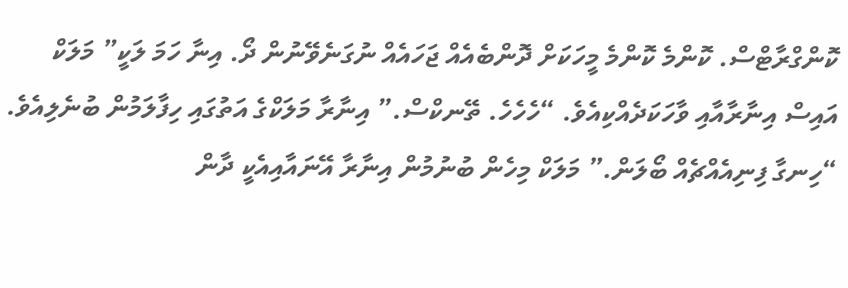ކޮންގްރާޓްސް. ކޮންމެ ކޮންމެ މީހަކަށް ދޮންބެއެއް ޖަހައެއް ނުގަނެވޭނުން ދޯ. އިނާ ހަމަ ލަކީ” މަލަކް އައިސް އިނާރާއާއި ވާހަކަދެއްކިއެވެ. “ހެހެހެ. ތޭނކްސް.” އިނާރާ މަލަކްގެ އަތުގައި ހިފާލަމުން ބުނެލިއެވެ. “ހިނގާ ފިނިއެއްޗެއް ބޯލަން.” މަލަކް މިހެން ބުނުމުން އިނާރާ އޭނައާއިއެކީ ދާން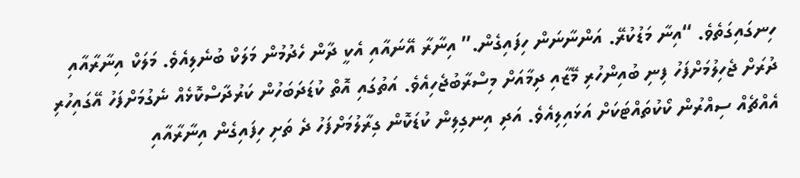ހިނގައިގަތެވެ. “އިނާ މަޑުކުރޭ. އަންނާނަން ހިފައިގެން.” އިނާރާ އޭނައާއި އެކީ ދާން ހެދުމުން މަލަކް ބުނެލިއެވެ. މަލަކް އިނާރާއާއި ދުރަށް ޖެހިލުމަށްފަހު ފިނި ބުއިންހުރި މޭޒާއި ދިމާއަށް މިސްރާބުޖެހިއެވެ. އަތުގައި އޮތް ކުޑަދަބަހުން ކަރުދާސްކޮޅެއް ނެގުމަށްފަހު އޭގައިހުރި އެއްޗެއް ސިއްރުން ކޯކުތައްޓަކަށް އަޅައިލިއެވެ. އަދި އިނގިލިން ކުޑަކޮން ގިރާލުމަށްފަހު ދެ ތަށި ހިފައިގެން އިނާރާއާއި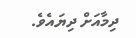ދިމާއަށް ދިޔައެވެ.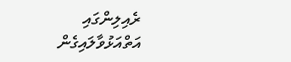ރެއިލިންގައި އަތްއަޅުވާލައިގެން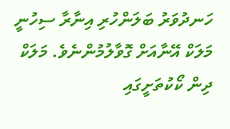ހަނދުވަރު ބަލަންހުރި އިނާރާ ސިހުނީ މަލަކް އޭނާއަށް ގޮވާލުމުންނެވެ. މަލަކް ދިން ކޯކުތަށީގައި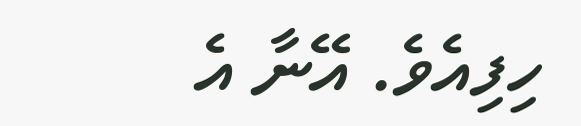ހިފިއެވެ. އޭނާ އެ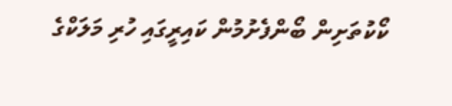ކޯކުތަށިން ބޯންފެށުމުން ކައިރީގައި ހުރި މަލަކްގެ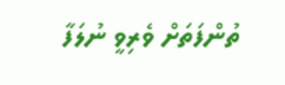ތުންފަތަށް ވެރިވީ ނުލަފާ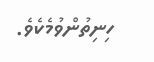ހިނިތުންވުމެކެވެ.